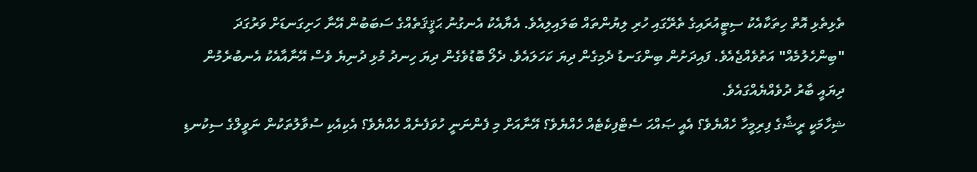ތެޅިތެޅި އޮތް ހިތަކާއެކު ސިޓީއުރައިގެ ތެރޭގައި ހުރި ލިޔުންތައް ބަލައިލިއެވެ. އެޔާއެކު އެނގުނު ޙަޤީޤަތެއްގެ ސަބަބުން އޭނާ ހަށިގަނޑަށް ވަރުގަދަ "ބިންހެލުމެއް" އަތުވެއްޖެއެވެ. ފައިދަށުން ބިންގަނޑު ދެމިގެން ދިޔަ ކަހަލައެވެ. ދެލޯ ބޮޑުވެގެން ދިޔަ ހިނދު މުޅި ދުނިޔެ ވެސް އޭނާއާއެކު އެނބުރެމުން ދިޔައީ ބާރު ދުވެއްޔެއްގައެވެ.
ޝިހާމަކީ ރީޝާގެ ފިރިމީހާ ހެއްޔެވެ؟ އެއީ ޞައްޙަ ސެޓްފިކެޓެއް ހެއްޔެވެ؟ އޭނާއަށް މި ފެންނަނީ ހުވަފެނެއް ހެއްޔެވެ؟ އެކިއެކި ސުވާލުތަކުން ނަވީލްގެ ސިކުނޑި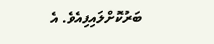ބަރުކޮށްލައިފިއެވެ. އެ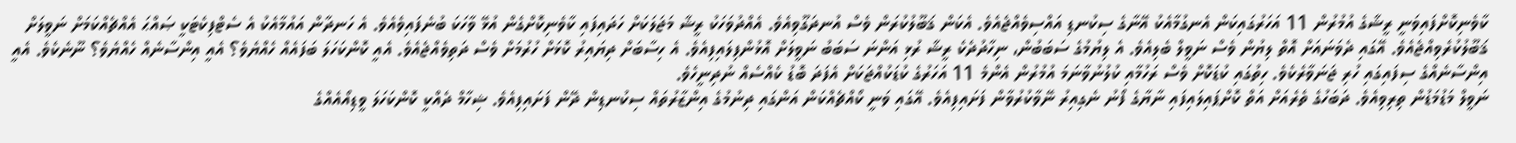ކާވެނިކޮށްފައިވަނީ ރީޝާގެ އުމުރުން 11 އަހަރުގައިކަން އެނގުމާއެކު އޭނާގެ ސިކުނޑި އައްސިވެއްޖެއެވެ. އެކަން ޤަބޫލުކުރަން ވެސް އުނދަގޫވިއެވެ. އެއްދުވަހަކު ރީޝާ މަޖަލަކަށް ހަދައިފައި ކާވެނިކޮށްގެން އުޅޭ ވާހަކަ ބުނެފައިވެއެވެ. އެ ހަނދާން އައުމާއެކު އެ ސެޓްފިކެޓަކީ ޞައްޙަ އެއްޗެއްކަމަށް ނަވީލަށް ޤަބޫލުކުރެވިއްޖެއެވެ. އޭގައި ދެވަނައަށް އޮތް ލިޔުން ވެސް ނަވީލް ބެލިއެވެ. އެ ލިޔުމުގެ ސަބަބުން، ނިހާދުދެކެ ރީޝާ ރުޅި އަންނަ ސަބަބު ނަވީލަށް އޮޅުންފިލައިފިއެވެ. އެ ހިސާބަށް ދިޔައިރު ކޮޅަށް ހުރުމަށް ވެސް ދަތިވެއްޖެއެވެ. އެއީ ކޮންކަހަލަ ބަފައެއް ހެއްޔެވެ؟ އެއީ އިންސާނެއް ހެއްޔެވެ؟ ނޫނެކެވެ. އެއީ އިންސާނެއްގެ ސިފައިގައި ހުރި ޖަނަވާރެކެވެ. ހިތުގައި ކުޑަކޮށް ވެސް ރަހުމާއި ކުލުނުވާނަމަ އުމުރުން އެންމެ 11 އަހަރުގެ ކުޑަކުއްޖަކަށް އެފަދަ ބޮޑު ކެއްސެއް ނުދިނީހެވެ.
ނަވީލް މަޑުމަޑުން ތިރިވިއެވެ. ދަބަހުގެ ތެރެއަށް އަތް ކޮށްޕައިލައިފައި ނާޔާގެ ފޯނު ނެގިއިރު ނޭވާކުރުވާން ފަށައިފިއެވެ. އޭގައި ވަނީ ކޯއްޗެއްކަން އަންގައި ދިނުމުގެ އިންޒާރުތައް ސިކުނޑިން ދޭން ފަށައިފިއެވެ. ޝިހާމް ދެއްކީ ކޮންކަހަލަ ވީޑިއޯއެއްގެ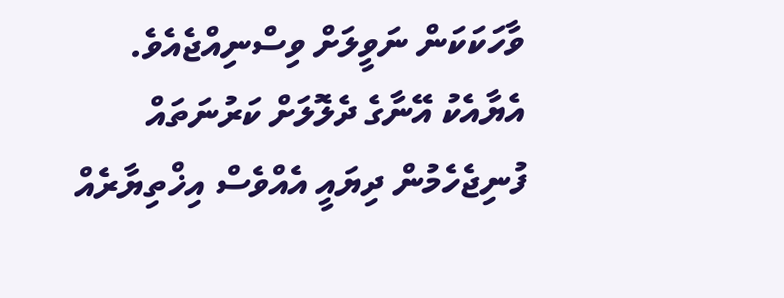ވާހަކަކަން ނަވީލަށް ވިސްނިއްޖެއެވެ. އެޔާއެކު އޭނާގެ ދެލޮލަށް ކަރުނަތައް ފުނިޖެހެމުން ދިޔައީ އެއްވެސް އިޚްތިޔާރެއް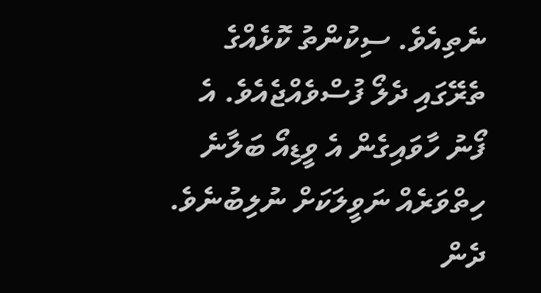ނެތިއެވެ. ސިކުންތު ކޮޅެއްގެ ތެރޭގައި ދެލޯ ފުސްވެއްޖެއެވެ. އެ ފޯނު ހާވައިގެން އެ ވީޑިއޯ ބަލާނެ ހިތްވަރެއް ނަވީލަކަށް ނުލިބުނެވެ. ދެން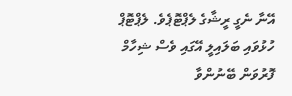އޭނާ ނެގީ ރީޝާގެ ލެޕްޓޮޕެވެ. ލެޕްޓޮޕް ހުޅުވައި ބަލައިލީ އޭގައި ވެސް ޝިހާމް ފޮރުވަން ބޭނުންވާ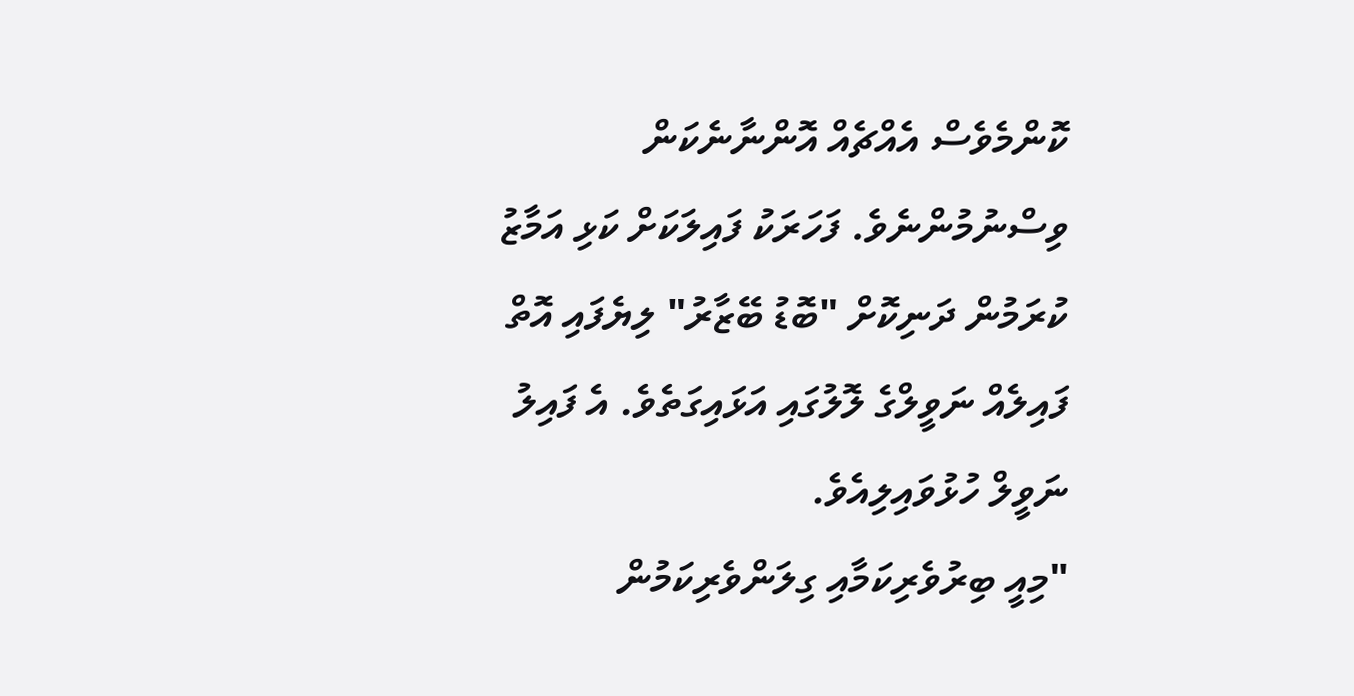ކޮންމެވެސް އެއްޗެއް އޮންނާނެކަން ވިސްނުމުންނެވެ. ފަހަރަކު ފައިލަކަށް ކަޅި އަމާޒު ކުރަމުން ދަނިކޮށް "ބޮޑު ބޭޒާރު" ލިޔެފައި އޮތް ފައިލެއް ނަވީލްގެ ލޮލުގައި އަޅައިގަތެވެ. އެ ފައިލު ނަވީލް ހުޅުވައިލިއެވެ.
"މިއީ ބިރުވެރިކަމާއި ގިލަންވެރިކަމުން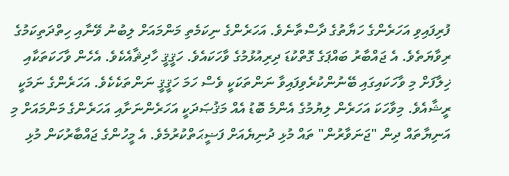ފުރިފައިވި އަހަރެންގެ ހަޔާތުގެ ދާސްތާނެވެ. އަހަރެންގެ ނިކަމެތި މަންމައަށް ލިބުނު ވޭނާއި ހިތްދަތިކަމުގެ ރިވާޔަތެވެ. އެ ޖައްބާރު ބައްޕަގެ ގޮތްކުޑަ ދިރިއުޅުމުގެ ވާހަކައެވެ. ހަޤީޤީ ހާދިޘާއެކެވެ. އެހެން ވާހަކަތަކާއި ޚިލާފަށް މި ވާހަކައިގައި ބޭނުންކުރެވިފައިވާ ނަންތަކަކީ ވެސް ހަމަ ހަޤީޤީ ނަންތަކެކެވެ. އަހަރެންގެ ނަމަކީ ރީޝާއެވެ. މިވާހަކަ އަހަރެން ލިޔުމުގެ އެންމެ ބޮޑު އެއް މަޤުޞަދަކީ އަހަރެންނަށާއި އަހަރެންގެ މަންމައަށް މި އަނިޔާތައް ދިން "ޖަނަވާރުން" ތައް މުޅި ދުނިޔެއަށް ފަޟީޙަތްކުރުމެވެ. އެ މީހުންގެ ޖައްބާރުކަން މުޅި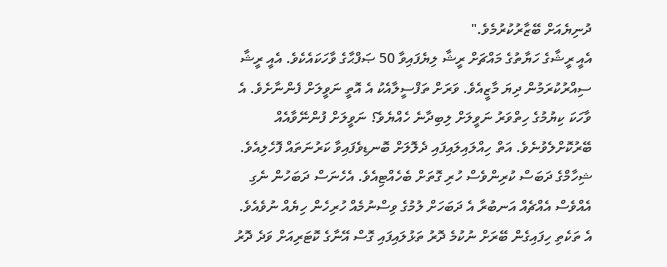ދުނިޔެއަށް ބޭޒާރުކުރުމެވެ."
އެއީ ރީޝާގެ ހަޔާތުގެ މައްޗަށް ރީޝާ ލިޔެފައިވާ 50 ޞަފްޙާގެ ވާހަކައެކެވެ. އެއީ ރީޝާ ސިއްރުކުރަމުން ދިޔަ މާޒީއެވެ. ވަރަށް ތަފްސީލާއެކު އެ އޮތީ ނަވީލަށް ފެންނާށެވެ. އެ ވާހަކަ ކިޔުމުގެ ހިތްވަރު ނަވީލަށް ލިބިދާނެ ހެއްޔެވެ؟ ނަވީލަށް ފުންނޭވާއެއް ބޭރުކޮށްލެވުނެވެ. އަތް ހިއްލައިލައިފައި ދެލޮލަށް ބޮނޑިވެފައިވާ ކަރުނަތައް ފޮހެލިއެވެ. ޝިހާމްގެ ދަބަސް ކުރިންވެސް ހުރި ގޮތަށް ބެހެއްޓިއެވެ. އެހެނަސް ދަބަހުން ނެގި އެއްވެސް އެއްޗެއް އަނބުރާ އެ ދަބަހަށް ލުމުގެ ވިސްނުމެއް ހުރިހެން ހިޔެއް ނުވެއެވެ. އެ ތަކެތި ހިފައިގެން ބޭރަށް ނުކުމެ ދޮރު ތަޅުލައިފައި ގޮސް އޭނާގެ ކޮޓަރިއަށް ވަދެ ދޮރު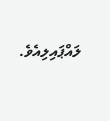ލައްޕައިލިއެވެ.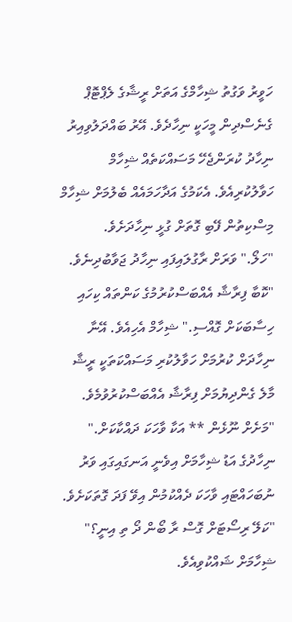ހަވީރު ވަގުތު ޝިހާމްގެ އަތަށް ރީޝާގެ ލެޕްޓޮޕް ގެނެސްދިން މީހަކީ ނިހާދެވެ. އޭރު ބައްދަލުވިއިރު ނިހާދު ކުރަންޖެހޭ މަސައްކަތެއް ޝިހާމް ހަވާލުކުރިއެވެ. އެކަމުގެ އަދާހަމައެއް ބެލުމަށް ޝިހާމް މިސްކިތުން ފޭބި ގޮތަށް ގުޅީ ނިހާދަށެވެ.
"ހަލޯ." ވަރަށް ރާގުލައިފައި ނިހާދު ޖަވާބުދިނެވެ.
"ކޮބާ ފިރާޝާ އެއްބަސްކުރުމުގެ ކަންތައް ކިހައި ހިސާބަކަށް ގޮއްސި." ޝިހާމް އެހިއެވެ. އޭނާ ނިހާދަށް ކުރުމަށް ހަވާލުކުރި މަސައްކަތަކީ ރީޝާ މާލެ ގެންދިޔުމަށް ފިރާޝާ އެއްބަސްކުރުވުމެވެ.
"މަށެށް ނޫޅެން ** އަކާ ވާހަކަ ދައްކާކަށް." ނިހާދުގެ އަޑު ޝިހާމަށް އިވެނީ އަނގައިގައި ވަރު ނުބަހައްޓައި ވާހަކަ ދެއްކުމުން އިވޭ ފަދަ ގޮތަކަށެވެ.
"ކަލޭ ރިސޯޓަށް ގޮސް ރާ ބޯން ދޯ ތި އިނީ؟" ޝިހާމަށް ޝައްކުވިއެވެ.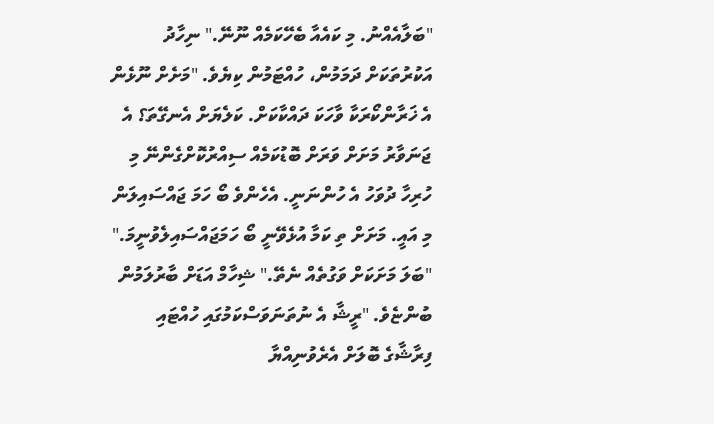"ބަލާއެއްނު. މި ކައެއާ ބެހޭކަމެއް ނޫނޭ." ނިހާދު އަކުރުތަކަށް ދަމަމުން، ހުއްޓަމުން ކިޔެވެ. "މަށެށް ނޫޅެން އެ ޚަރާންކޯރަކާ ވާހަކަ ދައްކާކަށް. ކަލެޔަށް އެނގޭތަ؟ އެ ޖަނަވާރު މަށަށް ވަރަށް ބޮޑުކަމެއް ސިއްރުކޮށްގެންނޭ މި ހުރިހާ ދުވަހު އެ ހުންނަނީ. އެހެންވެ ބޯ ހަމަ ޖައްސައިލަން މި އައީ. މަށަށް ތި ކަމާ އުޅެވޭނީ ބޯ ހަމަޖައްސައިލެވުނީމަ."
"ބަލަ މަށަކަށް ވަގުތެއް ނެތޭ." ޝިހާމް އަޑަށް ބާރުލަމުން ބުންޏެވެ. "ރީޝާ އެ ނުތަނަވަސްކަމުގައި ހުއްޓައި ފިރާޝާގެ ބޮލަށް އެރެވުނިއްޔާ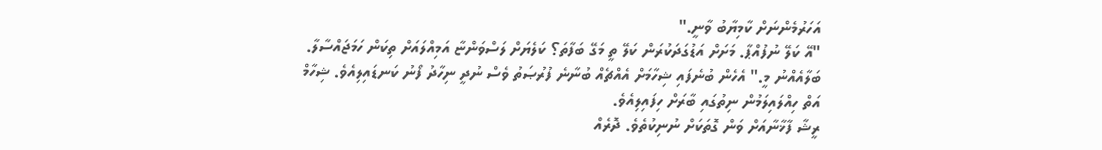އަހަރުމެންނަށް ކާމިޔާބު ވާނީ."
"އޭ ކަލޭ ނުފުއްޕާ. މަށަށް އަޑުގަދަކުރަން ކަލޭ ތީ މަގޭ ބަފާތަ؟ ކަލެޔަށް ލަސްވަންޏާ އަމިއްލައަށް ތިކަން ހަމަޖައްސާލާ. ބަލާއެއްނު މީ." އެހެން ބުނެފައި ޝިހާމަށް އެއްޗެއް ބުނާނެ ފުރުޞަތު ވެސް ނުދީ ނިހާދު ފޯނު ކަނޑައިލިއެވެ. ޝިހާމް އަތް ހިއްލައިލަމުން ނިތުގައި ބާރަށް ހިފައިލިއެވެ.
ރީޝާ ފާޚާނާއަށް ވަން ގޮތަކަށް ނުނިކުތެވެ. ދޮރެއް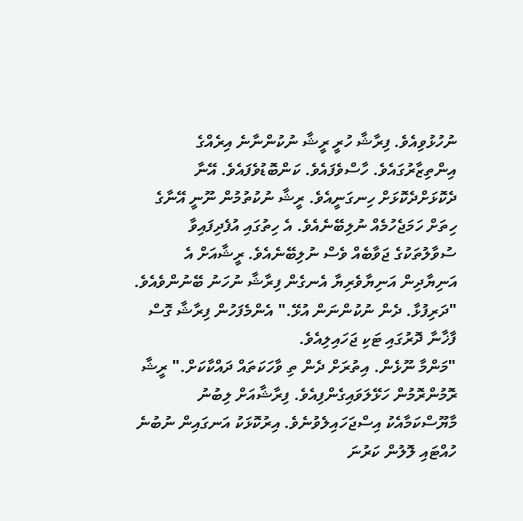ނުހުޅުވިއެވެ. ފިރާޝާ ހުރީ ރީޝާ ނުކުންނާނެ އިރެއްގެ އިންތިޒާރުގައެވެ. ހާސްވެފައެވެ. ކަންބޮޑުވެފައެވެ. އޭނާ ދެކޮޅަށްދެކޮޅަށް ހިނގަނީއެވެ. ރީޝާ ނުކުތުމުން ނޫނީ އޭނާގެ ހިތަށް ހަމަޖެހުމެއް ނުލިބޭނެއެވެ. އެ ހިތުގައި އުފެދިފައިވާ ސުވާލުތަކުގެ ޖަވާބެއް ވެސް ނުލިބޭނެއެވެ. ރީޝާއަށް އެ އަނިޔާދިން އަނިޔާވެރިޔާ އެނގެން ފިރާޝާ ނުހަނު ބޭނުންވެއެވެ.
"ދަރިފުޅާ. ދެން ނުކުންނަން އުޅޭ." އެންމެފަހުން ފިރާޝާ ގޮސް ފާޚާނާ ދޮރުގައި ޓަކި ޖަހައިލިއެވެ.
"މަންމާ ނޫޅެން. އިތުރަށް ދެން ތި ވާހަކަތައް ދައްކާކަށް." ރީޝާ ރޮމުންރޮމުން ހަޅޭލަވައިގެންފިއެވެ. ފިރާޝާއަށް ލިބުނު މާޔޫސްކަމާއެކު އިސްޖަހައިލެވުނެވެ. އިރުކޮޅަކު އަނގައިން ނުބުނެ ހުއްޓައި ލޮލުން ކަރުނަ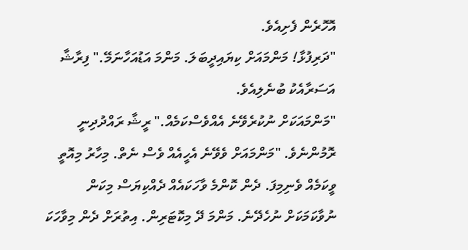އޮހޮރެން ފެށިއެވެ.
"ދަރިފުޅާ! މަންމައަށް ކިޔައިދީބަލަ. މަންމަ އަޑުއަހާނަމޭ." ފިރާޝާ އަސަރާއެކު ބުނެލިއެވެ.
"މަންމައަކަށް ނުކުރެވޭނެ އެއްވެސްކަމެއް." ރީޝާ ރައްދުދިނީ ރޮމުންނެވެ. "މަންމައަށް ވެވޭނެ އެހީއެއް ވެސް ނެތް. މިހާރު މިއޮތީ ވީކަމެއް ވެނިމިފަ. ދެން ކޮންމެ ވާހަކައެއް ދެއްކިޔަސް މިކަން ނުވާކަމަކަށް ނުހެދޭނެ. މަންމަ ދޭ މިކޮޓަރިން. އިތުރަށް ދެން މިވާހަކަ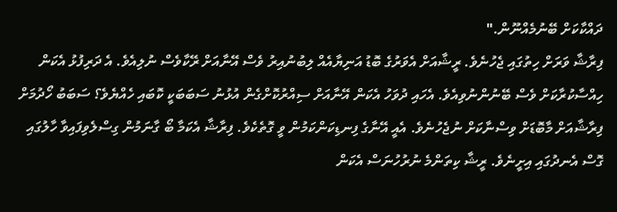ދައްކާކަށް ބޭނުމެއްނޫން."
ފިރާޝާ ވަރަށް ހިތުގައި ޖެހުނެވެ. ރީޝާއަށް އެވަރުގެ ބޮޑު އަނިޔާއެއް ލިބުނުއިރު ވެސް އޭނާއަށް ރޭކާވެސް ނުލިއެވެ. އެ ދަރިފުޅު އެކަން ހިއްސާކުރާކަށް ވެސް ބޭނުންނުވިއެވެ. އެހައި ދުވަހު އެކަން އޭނާއަށް ސިއްރުކޮށްގެން އުޅުނު ސަބަބަކީ ކޮބައި ހެއްޔެވެ؟ ސަބަބު ހޯދުމަށް ފިރާޝާއަށް މާބޮޑަށް ވިސްނާކަށް ނުޖެހުނެވެ. އެއީ އޭނާގެ ފިނޑިކަންކަމުން ވީ ގޮތެކެވެ. ފިރާޝާ އެކަމާ ބޯ ގާނަމުން ގިސްލެވިފައިވާ ހާލުގައި ގޮސް އެނދުގައި އިށީނެވެ. ރީޝާ ކިތަންމެ ނުރުހުނަސް އެކަން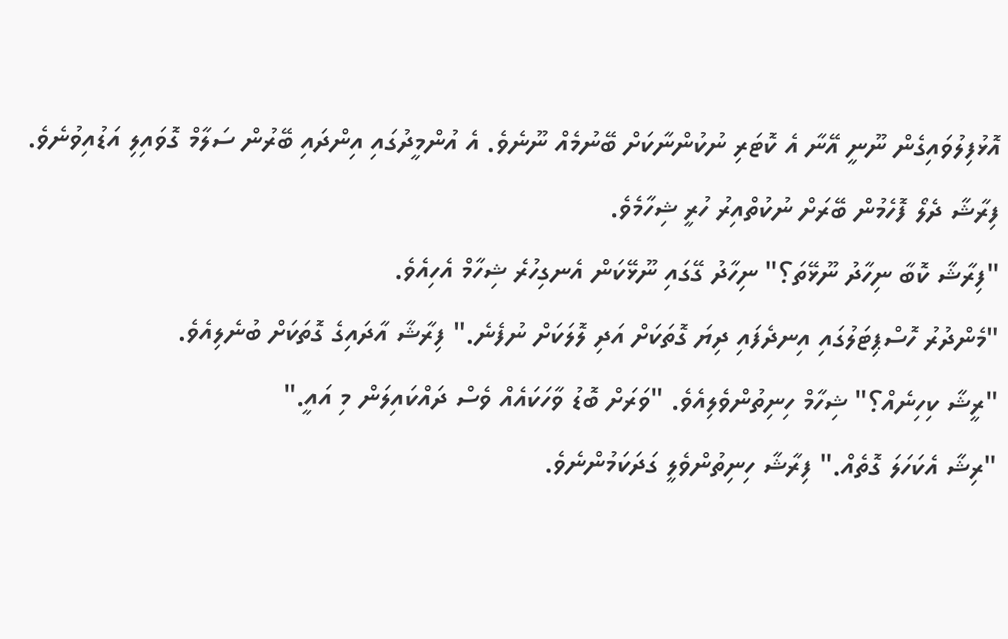އޮޅުފިލުވައިގެން ނޫނީ އޭނާ އެ ކޮޓަރި ނުކުންނާކަށް ބޭނުމެއް ނޫނެވެ. އެ އުންމީދުގައި އިންދައި ބޭރުން ސަލާމް ގޮވައިލި އަޑުއިވުނެވެ. ފިރާޝާ ދެލޯ ފޮހެމުން ބޭރަށް ނުކުތްއިރު ހުރީ ޝިހާމެވެ.
"ފިރާޝާ ކޮބާ ނިހާދު ނޫޅޭތަ؟" ނިހާދު ގޭގައި ނޫޅޭކަން އެނގިހުރެ ޝިހާމް އެހިއެވެ.
"މެންދުރު ހޮސްޕިޓަލުގައި އިނދެފައި ދިޔަ ގޮތަކަށް އަދި ލޮލަކަށް ނުފެނެ." ފިރާޝާ އާދައިގެ ގޮތަކަށް ބުނެލިއެވެ.
"ރީޝާ ކިހިނެއް؟" ޝިހާމް ހިނިތުންވެލިއެވެ. "ވަރަށް ބޮޑު ވާހަކައެއް ވެސް ދައްކައިލަން މި އައީ."
"ރިޝާ އެކަހަލަ ގޮތެއް." ފިރާޝާ ހިނިތުންވެލީ ގަދަކަމުންނެވެ.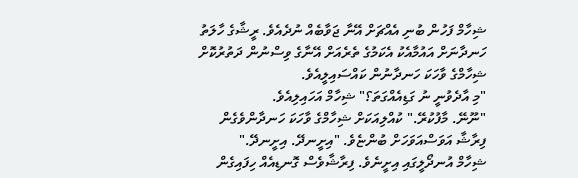ޝިހާމް ފަހުން ބުނި އެއްޗަށް އޭނާ ޖަވާބެއް ނުދެއެވެ. ރީޝާގެ ހާލަތު ހަނދާނަށް އައުމާއެކު އެކަމުގެ ތެރެއަށް އޭނާގެ ވިސްނުން ދަތުރުކޮށް ޝިހާމްގެ ވާހަކަ ހަނދާނުން ކައްސައިލީއެވެ.
"މި އާދެވުނީ ނު ގަޑިއެއްގަތަ؟" ޝިހާމް އަހައިލިއެވެ.
"ނޫނޭ. މާފުކުރޭ." ކުއްލިއަކަށް ޝިހާމްގެ ވާހަކަ ހަނދާންވެގެން ފިރާޝާ އަވަސްއަވަހަށް ބުންޏެވެ. "އިށީނދޭ. އިށީނދޭ."
ޝިހާމް އުނދޯލީގައި އިށީނެވެ. ފިރާޝާވެސް ގޮނޑިއެއް ހިފައިގެން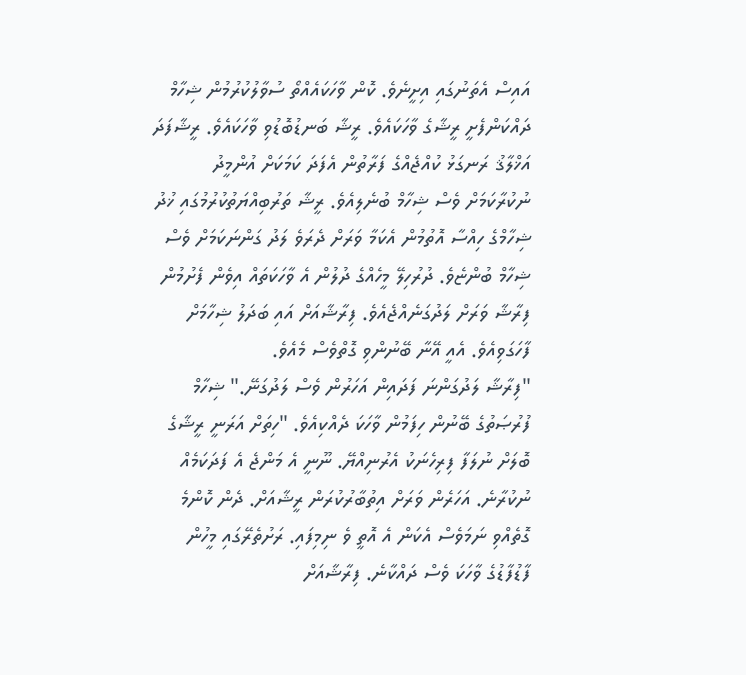އައިސް އެތަނުގައި އިށީނެވެ. ކޮން ވާހަކައެއްތޯ ސުވާލުކުރުމުން ޝިހާމް ދައްކަންފެށީ ރީޝާގެ ވާހަކައެވެ. ރީޝާ ބަނޑުބޮޑުވި ވާހަކައެވެ. ރީޝާފަދަ އަޚްލާޤު ރަނގަޅު ކުއްޖެއްގެ ފަރާތުން އެފަދަ ކަމަކަށް އުންމީދު ނުކުރާކަމަށް ވެސް ޝިހާމް ބުނެލިއެވެ. ރީޝާ ތަރުބިއްޔަތުކުރުމުގައި ޚުދު ޝިހާމްގެ ހިއްސާ އޮތުމުން އެކަމާ ވަރަށް ދެރަވެ ލަދު ގަންނަކަމަށް ވެސް ޝިހާމް ބުންޏެވެ. ދުރުހިލޭ މީހެއްގެ ދުލުން އެ ވާހަކަތައް އިވެން ފެށުމުން ފިރާޝާ ވަރަށް ލަދުގަނެއްޖެއެވެ. ފިރާޝާއަށް އައި ބަދަލު ޝިހާމަށް ފާހަގަވިއެވެ. އެއީ އޭނާ ބޭނުންވި ގޮތްވެސް މެއެވެ.
"ފިރާޝާ ލަދުގަންނަ ފަދައިން އަހަރުން ވެސް ލަދުގަނޭ." ޝިހާމް ފުރުޞަތުގެ ބޭނުން ހިފަމުން ވާހަކަ ދެއްކިއެވެ. "ހިތަށް އަރަނީ ރީޝާގެ ބޮލަށް ނުލަފާ ފިރިހެނަކު އެރުނިއްޔޭ. ނޫނީ އެ މަންޖެ އެ ފަދަކަމެއް ނުކުރާނެ. އަހަރެން ވަރަށް އިތުބާރުކުރަން ރީޝާއަށް. ދެން ކޮންމެ ގޮތެއްވި ނަމަވެސް އެކަން އެ އޮތީ ވެ ނިމިފައި. ރަށުތެރޭގައި މީހުން ފާޑުފާޑުގެ ވާހަކަ ވެސް ދައްކާނެ. ފިރާޝާއަށް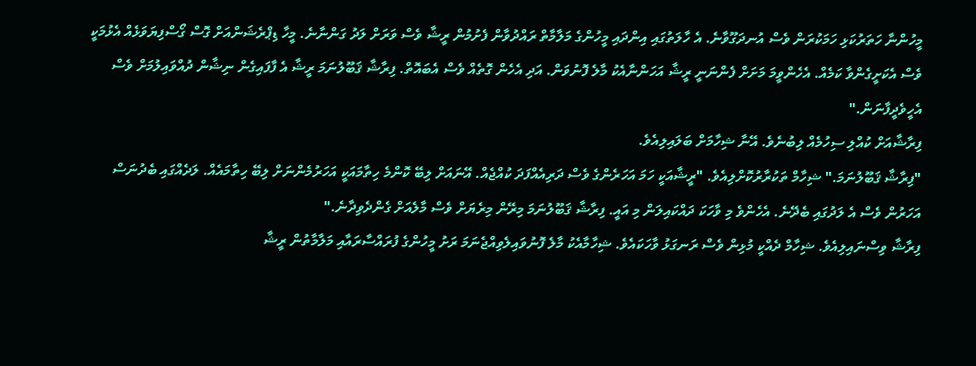މީހުންނާ ހަތަރުކަޅި ހަމަކުރަން ވެސް އުނދަގޫވާނެ. އެ ހާލަތުގައި އިންދައި މީހުންގެ މަލާމާތް ރައްދުވާން ފެށުމުން ރީޝާ ވެސް ވަރަށް ލަދު ގަންނާނެ. މީހާ ޑިޕްރެޝަންއަށް ގޮސް ގޯސްފިޔަވަޅެއް އެޅުމަކީ ވެސް އެކަށީގެންވާ ކަމެއް. އެހެންވީމަ މަށަށް ފެންނަނީ ރީޝާ އަހަންނާއެކު މާލެ ފޮނުވަން. އަދި އެހެން ގޮތެއް ވެސް އެބައޮތް. ފިރާޝާ ޤަބޫލުނަމަ ރީޝާ އެ ފާފައިގެން ނިޝާން ދުއްވައިލުމަށް ވެސް އެހީވެދީފާނަން."
ފިރާޝާއަށް ކުއްލި ސިހުމެއް ލިބުނެވެ. އޭނާ ޝިހާމަށް ބަލައިލިއެވެ.
"ފިރާޝާ ޤަބޫލުނަމަ." ޝިހާމް ތަކުރާރުކޮށްލިއެވެ. "ރީޝާއަކީ ހަމަ އަހަރެންގެ ވެސް ދަރިއެއްފަދަ ކުއްޖެއް. އޭނައަށް ލިބޭ ކޮންމެ ހިތާމައަކީ އަހަރުމެންނަށް ލިބޭ ހިތާމައެއް. ލަދެއްގައި ބެދުނަސް އަހަރުން ވެސް އެ ލަދުގައި ބެދޭނެ. އެހެންވެ މި ވާހަކަ ދައްކައިލަން މި އައީ. ފިރާޝާ ޤަބޫލުނަމަ މިރޭން މިރެޔަށް ވެސް މާލެއަށް ގެންދެވިދާނެ."
ފިރާޝާ ވިސްނައިލިއެވެ. ޝިހާމް ދެއްކީ މުޅިން ވެސް ރަނގަޅު ވާހަކައެވެ. ޝިހާމާއެކު މާލެ ފޮނުވައިލެވިއްޖެނަމަ ރަށު މީހުންގެ ފުރައްސާރައާއި މަލާމާތުން ރީޝާ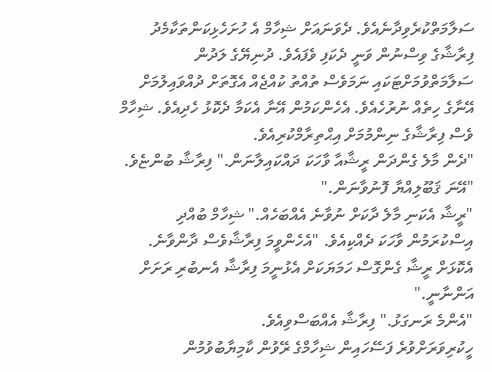ސަލާމަތްކުރެވިދާނެއެވެ. ދެވަނައަށް ޝިހާމް އެ ހުށަހެޅިކަންތަކާމެދު ފިރާޝާގެ ވިސްނުން ވަނީ ދެކަފި ވެފައެވެ. ދުނިޔޭގެ ލަދުން ސަލާމަތްވުމަށްޓަކައި ނަމަވެސް ތުއްތު ކުއްޖެއް އެގޮތަށް ދުއްވައިލުމަށް އޭނާގެ ހިތެއް ނުރުހެއެވެ. އެހެންކަމުން އޭނާ އެކަމާ ދެކޮޅު ހެދިއެވެ. ޝިހާމް ވެސް ފިރާޝާގެ ނިންމުމަށް އިޙްތިރާމްކުރިއެވެ.
"ދެން މާލެ ގެންދަން ރީޝާއާ ވާހަކަ ދައްކައިލާނަން." ފިރާޝާ ބުންޏެވެ. "އޭނަ ޤަބޫލިއްޔާ ފޮނުވާނަން."
"ރީޝާ އެކަނި މާލެ ދާކަށް ނުވާނެ އެއްބަހެއް." ޝިހާމް ބުއްދި އިސްކުރަމުން ވާހަކަ ދެއްކިއެވެ. "އެހެންވީމަ ފިރާޝާވެސް ދާންވާނެ. އެކޮޅަށް ރީޝާ ގެންގޮސް ހަމަޔަކަށް އެޅުނީމަ ފިރާޝާ އެނބުރި ރަށަށް އަންނާނީ."
"އެންމެ ރަނގަޅު." ފިރާޝާ އެއްބަސްވިއެވެ.
ހީކުރިވަރަށްވުރެ ފަސޭހައިން ޝިހާމްގެ ރޭވުން ކާމިޔާބުވުމުން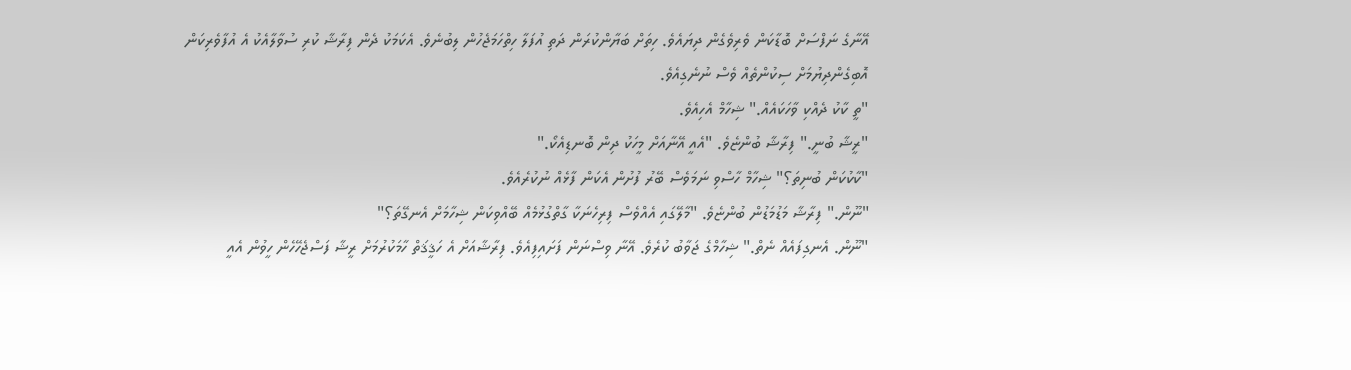އޭނާގެ ނަފްސަށް ބޮޑާކަން ވެރިވެގެން ދިޔައެވެ. ހިތަށް ބަޔާންކުރަން ދަތި އުފަލާ ހިތްހަމަޖެހުން ލިބުނެވެ. އެކަމަކު ދެން ފިރާޝާ ކުރި ސުވާލާއެކު އެ އުފާވެރިކަން އޮބިގެންދިޔުމަށް ސިކުންތެއް ވެސް ނުނެގިއެވެ.
"ތީ ކާކު ދެއްކި ވާހަކައެއް." ޝިހާމް އެހިއެވެ.
"ރީޝާ ބުނީ." ފިރާޝާ ބުންޏެވެ. "އެއީ އޭނާއަށް މީހަކު ދިން ބޮނޑިއެކޯ."
"ކާކުކަން ބުނިތަ؟" ޝިހާމް ހާސްވި ނަމަވެސް ބޭރު ފުށުން އެކަން ފާޅެއް ނުކުރެއެވެ.
"ނޫން." ފިރާޝާ މަޑުމަޑުން ބުންޏެވެ. "މާލޭގައި އެއްވެސް ފިރިހެނަކާ ގާތްގުޅުމެއް ބޭއްވިކަން ޝިހާމަށް އެނގޭތަ؟"
"ނޫން. އެނގިފައެއް ނެތް." ޝިހާމްގެ ޖަވާބު ކުރެވެ. އޭނާ ވިސްނަން ފަށައިފިއެވެ. ފިރާޝާއަށް އެ ހަޤީޤަތް ހާމަކުރުމަށް ރީޝާ ފަސްޖެހޭހެން ހީވުން އެއީ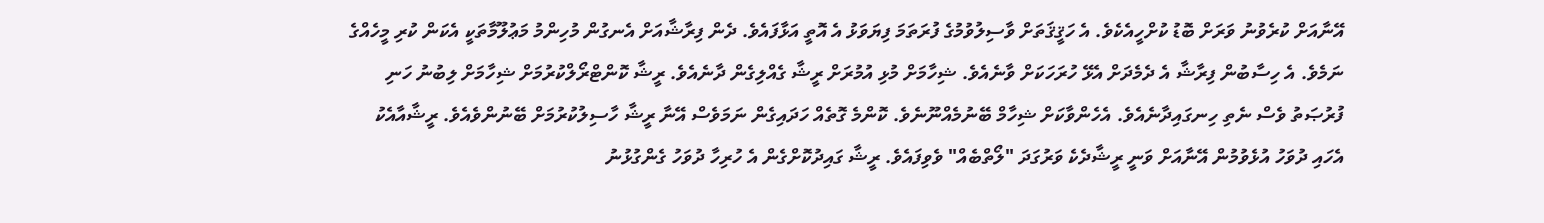އޭނާއަށް ކުރެވުނު ވަރަށް ބޮޑު ކުށްހީއެކެވެ. އެ ހަޤީޤަތަށް ވާސިލުވުމުގެ ފުރަތަމަ ފިޔަވަޅު އެ އޮތީ އަޅާފައެވެ. ދެން ފިރާޝާއަށް އެނގުން މުހިންމު މަޢުލޫމާތަކީ އެކަން ކުރި މީހެއްގެ ނަމެވެ. އެ ހިސާބުން ފިރާޝާ އެ ދެމެދަށް އެޅޭ ހުރަހަކަށް ވާނެއެވެ. ޝިހާމަށް މުޅި އުމުރަށް ރީޝާ ގެއްލިގެން ދާނެއެވެ. ރީޝާ ކޮންޓްރޯލްކުރުމަށް ޝިހާމަށް ލިބުނު ހަނި ފުރުޞަތު ވެސް ނެތި ހިނގައިދާނެއެވެ. އެހެންވާކަށް ޝިހާމް ބޭނުމެއްނޫނެވެ. ކޮންމެ ގޮތެއް ހަދައިގެން ނަމަވެސް އޭނާ ރީޝާ ހާސިލުކުރުމަށް ބޭނުންވެއެވެ. ރީޝާއާއެކު އެހައި ދުވަހު އުޅެވުމުން އޭނާއަށް ވަނީ ރީޝާދެކެ ވަރުގަދަ "ލޯތްބެއް" ވެވިފައެވެ. ރީޝާ ގައިދުކޮށްގެން އެ ހުރިހާ ދުވަހު ގެންގުޅުނު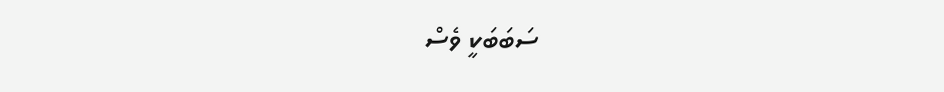ސަބަބަކީ ވެސް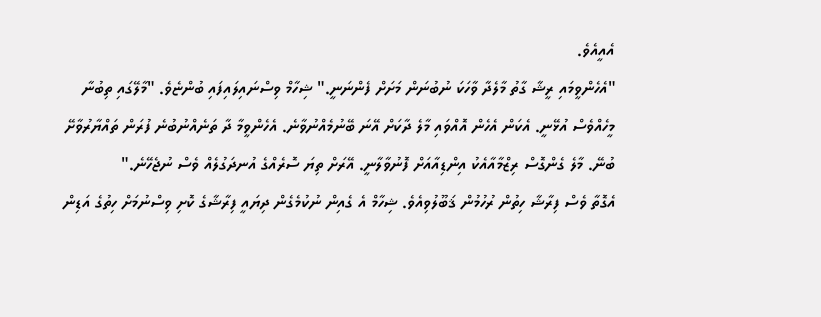އެއީއެވެ.
"އެހެންވީމައި ރީޝާ ގާތު މާލެދާ ވާހަކަ ނުބުނަން މަށަށް ފެންނަނީ." ޝިހާމް ވިސްނައިލައިފައި ބުންޏެވެ. "މާލޭގައި ތިބުނާ މީހެއްވެސް އުޅޭނީ. އެކަން އެހެން އޮއްވައި މާލެ ދާކަށް އޭނަ ބޭނުމެއްނުވާނެ. އެހެންވީމާ ދާ ތަނެއްނުބުނެ ފުރަން ތައްޔާރުވާށޭ ބުނޭ. މާލެ ގެންގޮސް ރިޒްމާއާއެކު އިންޑިއާއަށް ފޮނުވާލާނީ. އޭރަށް ތިޔަ ސޮރެއްގެ އުނދަގުލެއް ވެސް ނުޖެހޭނެ."
އެގޮތާ ވެސް ފިރާޝާ ހިތުން ރުހުމުން ޤަބޫލުވިއެވެ. ޝިހާމް އެ ގެއިން ނުކުމެގެން ދިޔައީ ފިރާޝާގެ ކޮށި ވިސްނުމަށް ހިތުގެ އަޑިން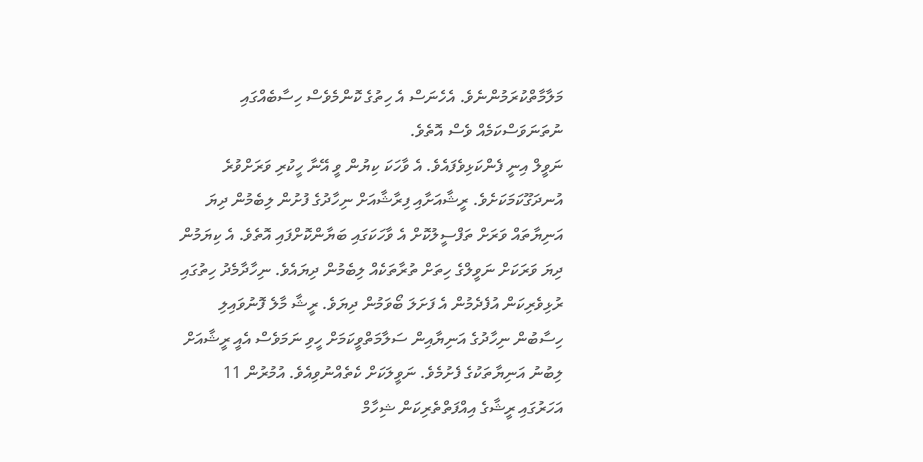މަލާމާތްކުރަމުންނެވެ. އެހެނަސް އެ ހިތުގެ ކޮންމެވެސް ހިސާބެއްގައި ނުތަނަވަސްކަމެއް ވެސް އޮތެވެ.
ނަވީލް އިނީ ފެންކަޅިވެފައެވެ. އެ ވާހަކަ ކިޔުން ވީ އޭނާ ހީކުރި ވަރަށްވުރެ އުނދަގޫކަމަކަށެވެ. ރީޝާއަށާއި ފިރާޝާއަށް ނިހާދުގެ ފުށުން ލިބެމުން ދިޔަ އަނިޔާތައް ވަރަށް ތަފްސީލުކޮށް އެ ވާހަކަގައި ބަޔާންކޮށްފައި އޮތެވެ. އެ ކިޔަމުން ދިޔަ ވަރަކަށް ނަވީލްގެ ހިތަށް ތުރާތަކެއް ލިބެމުން ދިޔައެވެ. ނިހާދާމެދު ހިތުގައި ރުޅިވެރިކަން އުފެދެމުން އެ ފަށަލަ ބޯވަމުން ދިޔަވެ. ރީޝާ މާލެ ފޮނުވައިލި ހިސާބުން ނިހާދުގެ އަނިޔާއިން ސަލާމަތްވީކަމަށް ހީވި ނަމަވެސް އެއީ ރީޝާއަށް ލިބުނު އަނިޔާތަކުގެ ފެށުމެވެ. ނަވީލަކަށް ކެތެއްނުވިއެވެ. އުމުރުން 11 އަހަރުގައި ރީޝާގެ އިއްފަތްތެރިކަން ޝިހާމް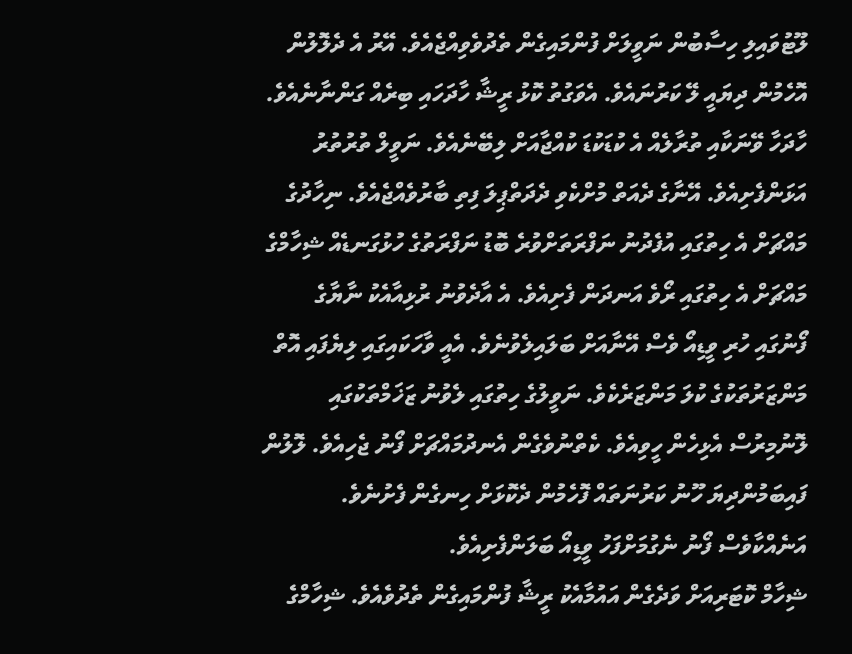ލޫޓުވައިލި ހިސާބުން ނަވީލަށް ފުންމައިގެން ތެދުވެވިއްޖެއެވެ. އޭރު އެ ދެލޮލުން އޮހެމުން ދިޔައީ ލޭ ކަރުނައެވެ. އެވަގުތު ކޮޅު ރީޝާ ހާދަހައި ބިރެއް ގަންނާނެއެވެ. ހާދަހާ ވޭނަކާއި ތުރާލެއް އެ ކުޑަކުޑަ ކުއްޖާއަށް ލިބޭނެއެވެ. ނަވީލް ތުރުތުރު އަޅަންފެށިއެވެ. އޭނާގެ ދެއަތް މުށްކެވި ދެދަތްޕިލަ ފިތި ބާރުވެއްޖެއެވެ. ނިހާދުގެ މައްޗަށް އެ ހިތުގައި އުފެދުނު ނަފްރަތަށްވުރެ ބޮޑު ނަފްރަތުގެ ހުޅުގަނޑެއް ޝިހާމްގެ މައްޗަށް އެ ހިތުގައި ރޯވެ އަނދަން ފެށިއެވެ. އެ އާދެވުނު ރުޅިއާއެކު ނާޔާގެ ފޯނުގައި ހުރި ވީޑިއޯ ވެސް އޭނާއަށް ބަލައިލެވުނެވެ. އެއީ ވާހަކައިގައި ލިޔެފައި އޮތް މަންޒަރުތަކުގެ ކުލަ މަންޒަރެކެވެ. ނަވީލުގެ ހިތުގައި ލެވުނު ޒަޚަމްތަކުގައި ލޮނުމިރުސް އެޅިހެން ހީވިއެވެ. ކެތްނުވެގެން އެނދުމައްޗަށް ފޯނު ޖެހިއެވެ. ލޮލުން ފައިބަމުންދިޔަ ހޫނު ކަރުނަތައް ފޮހެމުން ދެކޮޅަށް ހިނގެން ފެށުނެވެ. އަނެއްކާވެސް ފޯނު ނެގުމަށްފަހު ވީޑިއޯ ބަލަންފެށިއެވެ.
ޝިހާމް ކޮޓަރިއަށް ވަދެގެން އައުމާއެކު ރީޝާ ފުންމައިގެން ތެދުވެއެވެ. ޝިހާމްގެ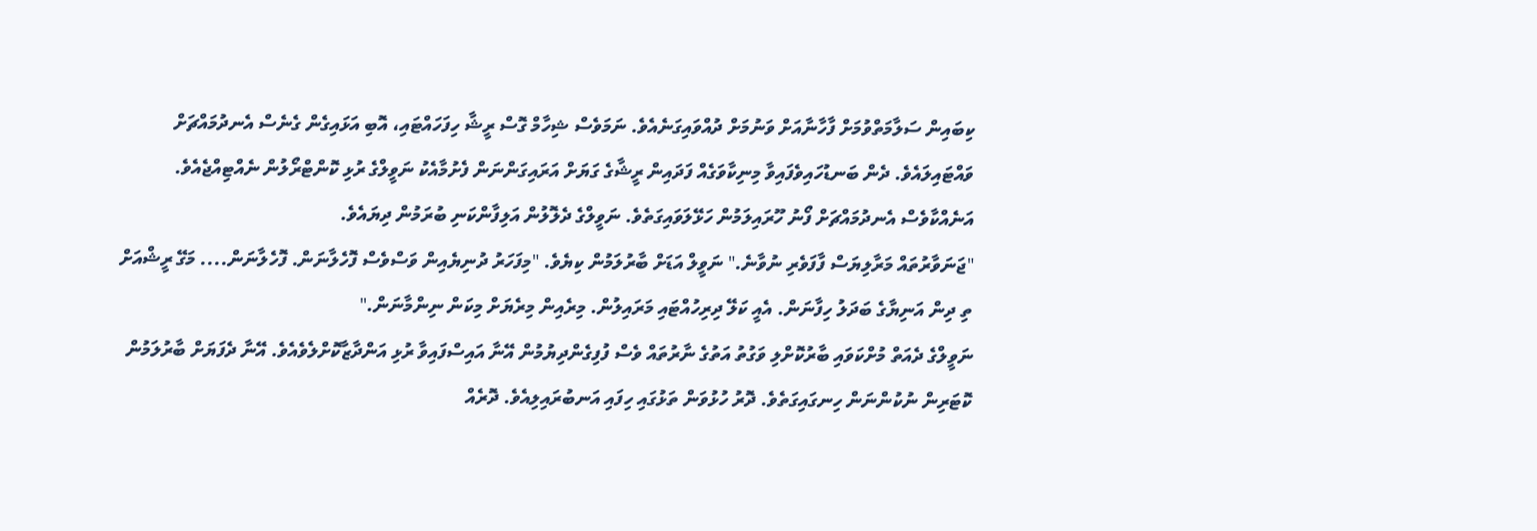ކިބައިން ސަލާމަތްވުމަށް ފާހާނާއަށް ވަނުމަށް ދުއްވައިގަނެއެވެ. ނަމަވެސް ޝިހާމް ގޮސް ރީޝާ ހިފަހައްޓައި، އޮބި އަޅައިގެން ގެނެސް އެނދުމައްޗަށް ވައްޓައިލައެވެ. ދެން ބަނޑުހައިވެފައިވާ މިނިކާވަގެއް ފަދައިން ރީޝާގެ ގަޔަށް އަރައިގަންނަން ފެށުމާއެކު ނަވީލްގެ ރުޅި ކޮންޓްރޯލުން ނެއްޓިއްޖެއެވެ. އަނެއްކާވެސް އެނދުމައްޗަށް ފޯނު ހޫރައިލަމުން ހަޅޭލަވައިގަތެވެ. ނަވީލްގެ ދެލޮލުން އަލިފާންކަނި ބުރަމުން ދިޔައެވެ.
"ޖަނަވާރުތައް މަރާލިޔަސް ފާފަވެރި ނުވާނެ." ނަވީލް އަޑަށް ބާރުލަމުން ކިޔެވެ. "މިފަހަރު ދުނިޔެއިން ވަސްވެސް ފޮހެލާނަން. ފޮހެލާނަން.... މަގޭ ރީޝްއަށް ތި ދިން އަނިޔާގެ ބަދަލު ހިފާނަން. އެއީ ކަލޭ ދިރިހުއްޓައި މަރައިލުން. މިރެއިން މިރެޔަށް މިކަން ނިންމާނަން."
ނަވީލްގެ ދެއަތް މުށްކަވައި ބާރުކޮށްލި ވަގުތު އަތުގެ ނާރުތައް ވެސް ފުފިގެންދިޔުމުން އޭނާ އައިސްފައިވާ ރުޅި އަންދާޒާކޮށްލެވެއެވެ. އޭނާ ދެފަޔަށް ބާރުލަމުން ކޮޓަރިން ނުކުންނަން ހިނގައިގަތެވެ. ދޮރު ހުޅުވަން ތަޅުގައި ހިފައި އަނބުރައިލިއެވެ. ދޮރެއް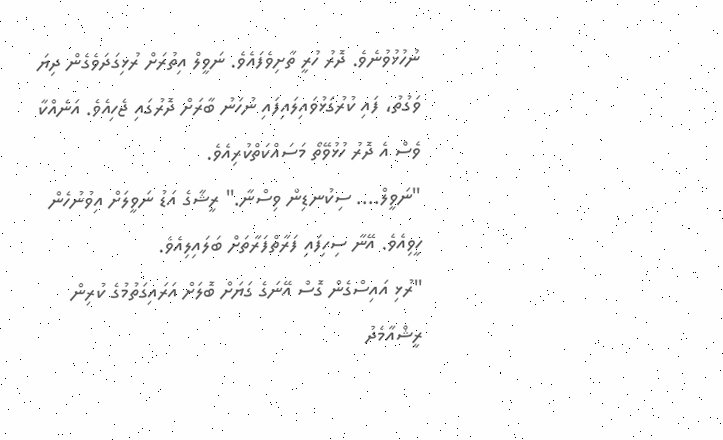ނުހުޅުވުނެވެ. ދޮރު ހުރީ ތާށިވެފައެވެ. ނަވީލް އިތުރަށް ރުޅިގަދަވެގެން ދިޔަ ވަގުތު، ފައި ކުރުގަޅުވައިލައިފައި ނުހަނު ބާރަށް ދޮރުގައި ޖެހިއެވެ. އަނެއްކާ ވެސް އެ ދޮރު ހުޅުވޭތޯ މަސައްކަތްކުރިއެވެ.
"ނަވީލް.... ސިކުނޑިން ވިސްނާ." ރީޝާގެ އަޑު ނަވީލަށް އިވުނުހެން ހީވިއެވެ. އޭނާ ސިހިފައި ފަރާތްފަރާތަށް ބަލައިލިއެވެ.
"ރުޅި އައިސްގެން ގޮސް އޭނަގެ ގަޔަށް ބޮލަށް އަރައިގަތުމުގެ ކުރިން ރީޝްއާމެދު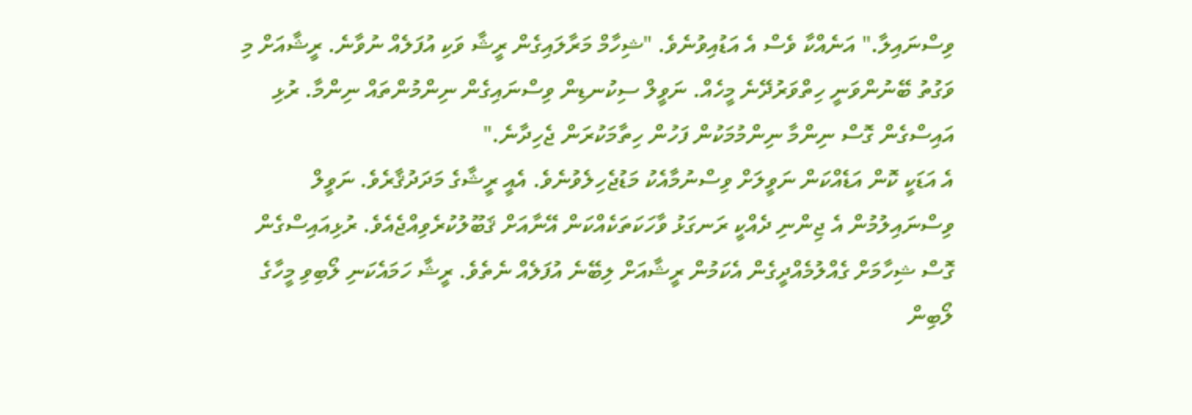ވިސްނައިލާ." އަނެއްކާ ވެސް އެ އަޑުއިވުނެވެ. "ޝިހާމް މަރާލައިގެން ރީޝާ ވަކި އުފަލެއް ނުވާނެ. ރީޝާއަށް މި ވަގުތު ބޭނުންވަނީ ހިތްވަރުދޭނެ މީހެއް. ނަވީލް ސިކުނޑިން ވިސްނައިގެން ނިންމުންތައް ނިންމާ. ރުޅި އައިސްގެން ގޮސް ނިންމާ ނިންމުމަކުން ފަހުން ހިތާމަކުރަން ޖެހިދާނެ."
އެ އަޑަކީ ކޮން އަޑެއްކަން ނަވީލަށް ވިސްނުމާއެކު މަޑުޖެހިލެވުނެވެ. އެއީ ރީޝާގެ މަދަދުޤާރެވެ. ނަވީލް ވިސްނައިލުމުން އެ ޖިންނި ދެއްކީ ރަނގަޅު ވާހަކަތަކެއްކަން އޭނާއަށް ޤަބޫލުކުރެވިއްޖެއެވެ. ރުޅިއައިސްގެން ގޮސް ޝިހާމަށް ގެއްލުމެއްދީގެން އެކަމުން ރީޝާއަށް ލިބޭނެ އުފަލެއް ނެތެވެ. ރީޝާ ހަމައެކަނި ލޯބިވި މީހާގެ ލޯބިން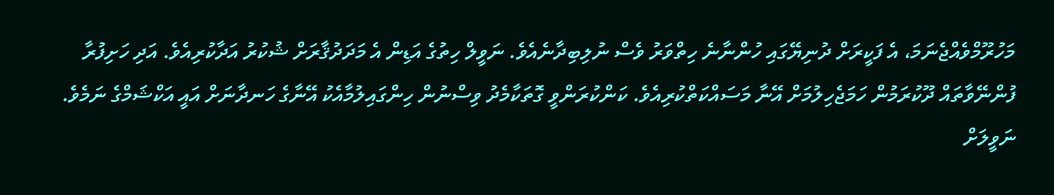މަހުރޫމްވެއްޖެނަމަ، އެ ފަކީރަށް ދުނިޔޭގައި ހުންނާނެ ހިތްވަރު ވެސް ނުލިބިދާނެއެވެ. ނަވީލް ހިތުގެ އަޑިން އެ މަދަދުޤާރަށް ޝުކުރު އަދާކުރިއެވެ. އަދި ހަށިފުރާ ފުންނޭވާތައް ދޫކުރަމުން ހަމަޖެހިލުމަށް އޭނާ މަސައްކަތްކުރިއެވެ. ކަންކުރަންވީ ގޮތަކާމެދު ވިސްނުން ހިންގައިލުމާއެކު އޭނާގެ ހަނދާނަށް އައީ އަކްޝަމްގެ ނަމެވެ. ނަވީލަށް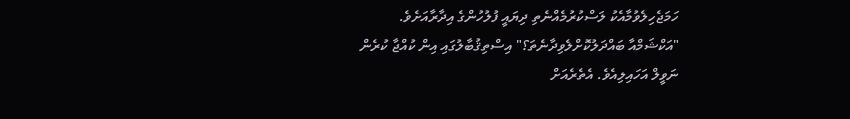ހަމަޖެހިލެވުމާއެކު ލަސްކުރުމެއްނެތި ދިޔައީ ފުލުހުންގެ އިދާރާއަށެވެ.
"އަކްޝަމްއާ ބައްދަލުކޮށްލެވިދާނެތަ؟" އިސްތިޤުބާލުގައި އިން ކުއްޖާ ކުރެން ނަވީލް އަހައިލިއެވެ. އެތެރެއަށް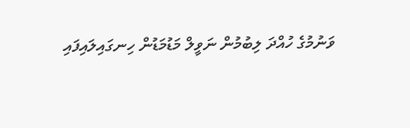ވަނުމުގެ ހުއްދަ ލިބުމުން ނަވީލް މަޑުމަޑުން ހިނގައިލައިފައި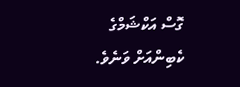ގޮސް އަކްޝަމްގެ ކެބިންއަށް ވަނެވެ.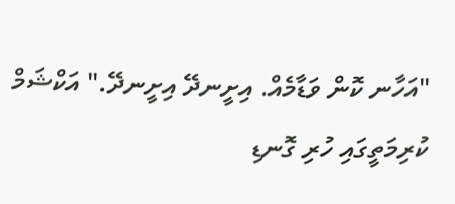"އަހާނ ކޮން ވަޑާމެއް. އިށީނދޭ އިށީނދޭ." އަކްޝަމް ކުރިމަތީގައި ހުރި ގޮނޑި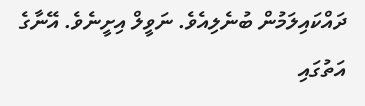ދައްކައިލަމުން ބުނެލިއެވެ. ނަވީލް އިށީނެވެ. އޭނާގެ އަތުގައި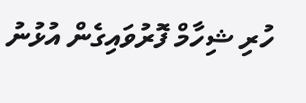ހުރި ޝިހާމް ފޮރުވައިގެން އުޅުނު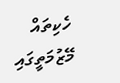ހެކިތައް މޭޒުމަތީގައި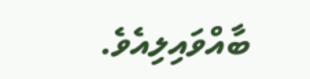ބާއްވައިލިއެވެ.